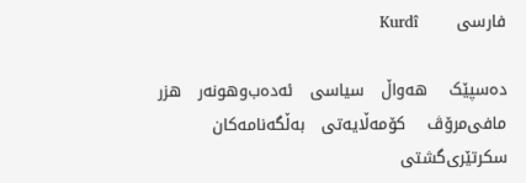فارسی       Kurdî

ده‌سپێک    هه‌واڵ   سیاسی   ئه‌ده‌ب‌وهونه‌ر   هزر   مافی‌مرۆڤ    کۆمه‌ڵایه‌تی   به‌ڵگه‌نامه‌کان    سکرتێری‌گشتی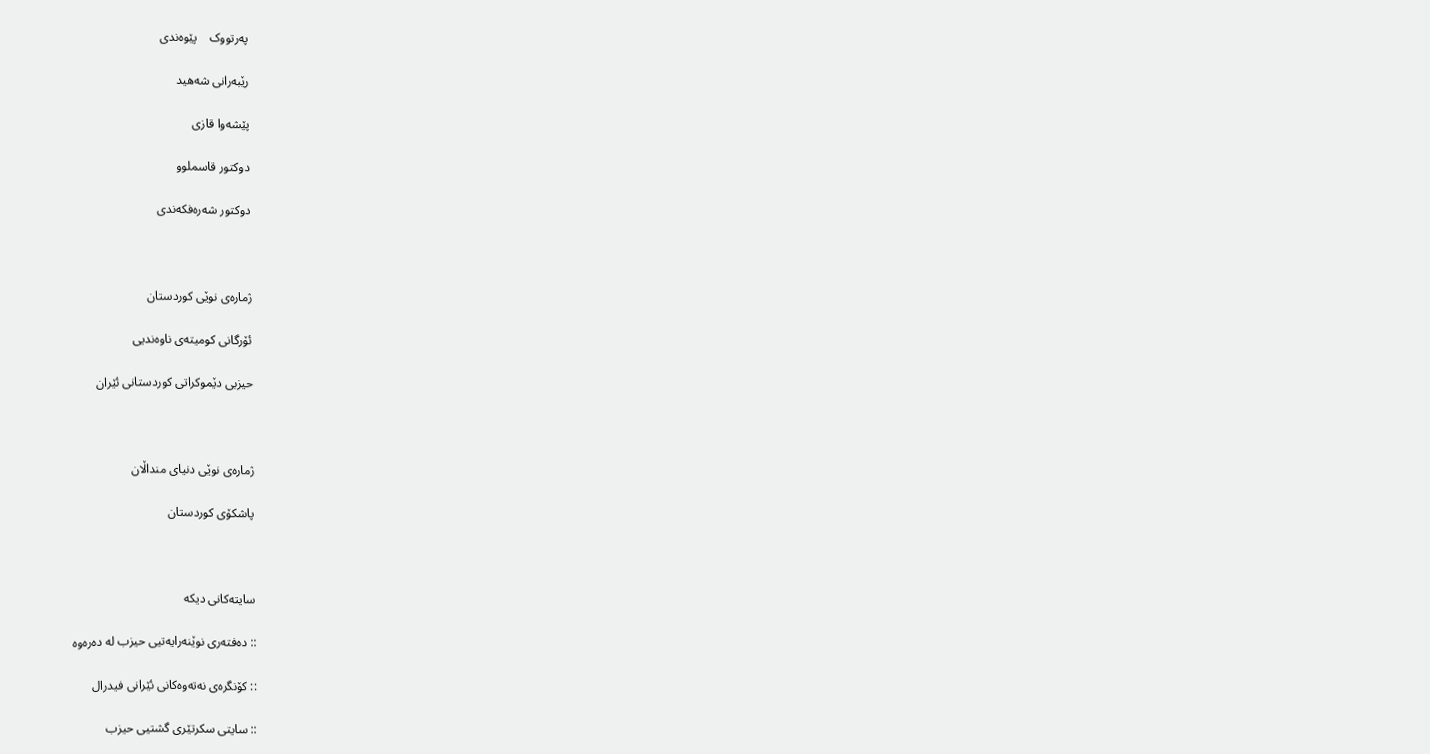په‌رتووک    پێوه‌ندی

رێبه‌رانی شه‌هید

پێشه‌وا قازی‌

دوكتور قاسملوو

دوكتور شه‌ره‌فکه‌ندی



ژماره‌ی نوێی كوردستان

ئۆرگانی كومیته‌ی ناوه‌ندیی

حیزبی دێموكراتی كوردستانی ئێران



ژماره‌ی نوێی دنیای منداڵان

پاشكۆی كوردستان



سایته‌کانی دیکه

:: ده‌فته‌ری نوێنه‌رایه‌تیی حیزب له ده‌ره‌وه

:: كۆنگره‌ی‌ نه‌ته‌وه‌كانی‌ ئێرانی‌ فیدرال

:: سایتی سکرتێری گشتیی حیزب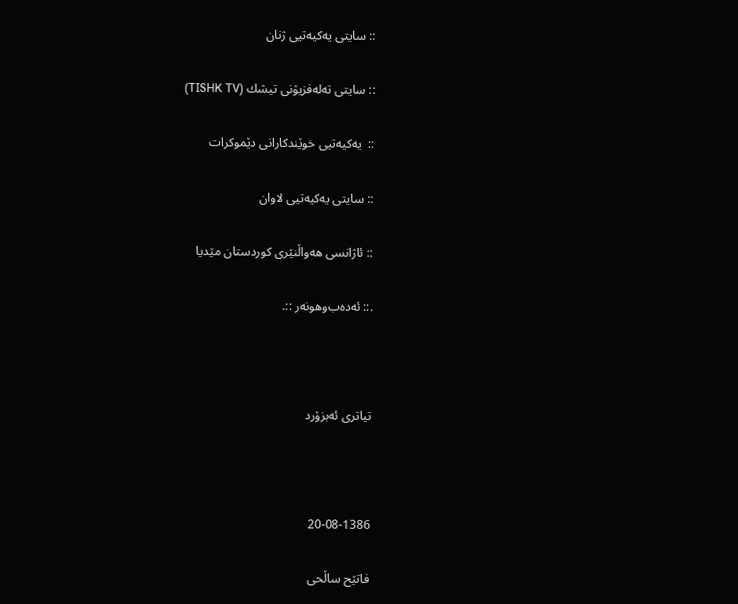:: سایتی یه‌كیه‌تیی ژنان

:: سایتی ته‌له‌فزیۆنی‌ تیشك (TISHK TV)

::  یه‌كیه‌تیی‌ خوێندكارانی‌ دێموكرات

:: سایتی یه‌کیه‌تیی لاوان

:: ئاژانسی هه‌واڵنێری كوردستان مێدیا

.:: ئه‌ده‌ب‌وهونه‌ر ::.



تیاتری‌ ئه‌بزۆرد



20-08-1386

فاتێح ساڵحی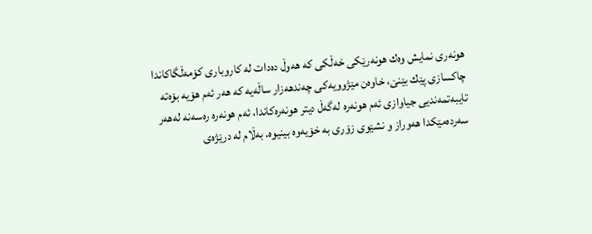هونه‌ری‌ نمایش وه‌ك هونه‌رێكی‌ خه‌ڵكی‌ كه‌ هه‌وڵ‌ ده‌دات له‌ كاروباری‌ كۆمه‌ڵگاكاندا چاكسازی‌ پێك بێنێ‌، خاوه‌ن مێژوویه‌كی‌ چه‌ندهه‌زار ساڵه‌یه‌ كه‌ هه‌ر ئه‌م هۆیه‌ بۆه‌ته‌ تایبه‌تمه‌ندیی‌ جیاوازی‌ ئه‌م هونه‌ره‌ له‌گه‌ڵ‌ دیتر هونه‌ره‌كاندا، ئه‌م هونه‌ره‌ ره‌سه‌نه‌ له‌هه‌ر سه‌رده‌مێكدا هه‌وراز و نشێوی‌ زۆری به‌ خۆیه‌وه‌ بینیوه‌. به‌ڵام له‌ درێژه‌ی‌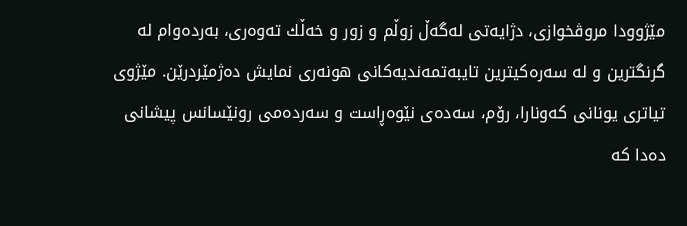مێژوودا مروڤخوازی‌، دژایه‌تی له‌گه‌ڵ‌ زوڵم و زور و خه‌ڵك ته‌وه‌ری‌، به‌رده‌وام له‌ گرنگترین و له‌ سه‌ره‌كیترین تایبه‌تمه‌ندیه‌كانی‌ هونه‌ری‌ نمایش ده‌ژمێردرێن. مێژوی تیاتری‌ یونانی‌ كه‌ونارا، رۆم، سه‌ده‌ی‌ نێوه‌ڕاست و سه‌رده‌می‌ رونێسانس پیشانی‌ ده‌دا كه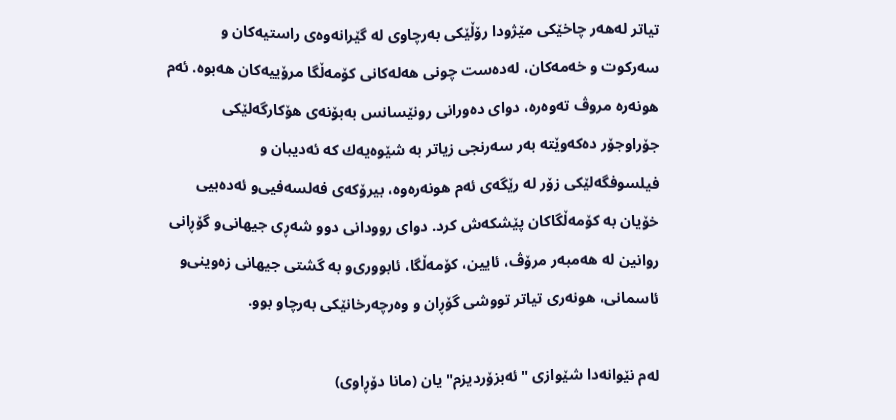تیاتر له‌هه‌ر چاخێكی‌ مێژودا رۆڵێكی‌ به‌رچاوی‌ له‌ گێرانه‌وه‌ی‌ راستیه‌كان و سه‌ركوت و خه‌مه‌كان، له‌ده‌ست چونی‌ هه‌له‌كانی‌ كۆمه‌ڵگا مرۆییه‌كان هه‌بوه‌. ئه‌م هونه‌ره‌ مروڤ ته‌وه‌ره‌، دوای‌ ده‌ورانی‌ رونێسانس به‌بۆنه‌ی‌ هۆكارگه‌لێكی‌ جۆراوجۆر ده‌كه‌وێته‌ به‌ر سه‌رنجی‌ زیاتر به‌ شێوه‌یه‌ك كه‌ ئه‌دیبان و فیلسوفگه‌لێكی‌ زۆر له‌ رێگه‌ی‌ ئه‌م هونه‌ره‌وه‌، بیرۆكه‌ی‌ فه‌لسه‌فیی‌و ئه‌ده‌بیی‌ خۆیان به‌ كۆمه‌ڵگاكان پێشكه‌ش كرد. دوای‌ روودانی‌ دوو شه‌ڕی‌ جیهانی‌و گۆڕانی‌ روانین له‌ هه‌مبه‌ر مرۆڤ، ئایین، كۆمه‌ڵگا، ئابووری‌و به‌ گشتی‌ جیهانی‌ زه‌وینی‌و ئاسمانی‌، هونه‌ری‌ تیاتر تووشی‌ گۆڕان و وه‌رچه‌رخانێكی‌ به‌رچاو بوو.

له‌م نێوانه‌دا شێوازی‌ "ئه‌بزۆردیزم" یان (مانا دۆڕاوی‌)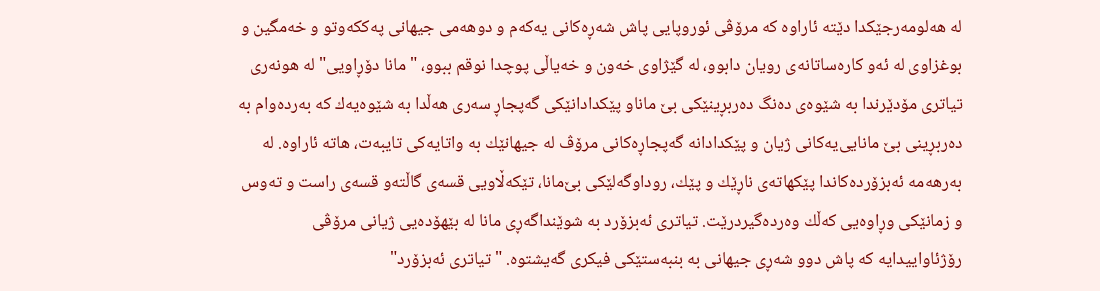له‌ هه‌لومه‌رجێكدا دێته‌ ئاراوه‌ كه‌ مرۆڤی‌ ئوروپایی‌ پاش شه‌ڕه‌كانی‌ یه‌كه‌م و دوهه‌می‌ جیهانی‌ په‌ككه‌وتو و خه‌مگین و بوغزاوی‌ له‌ ئه‌و كاره‌ساتانه‌ی‌ رویان دابوو، له‌ گێژاوی‌ خه‌ون و خه‌یاڵی‌ پوچدا نوقم ببوو، "مانا دۆڕاویی‌" له‌ هونه‌ری‌ تیاتری‌ مۆدێرندا به‌ شێوه‌ی‌ ده‌نگ ده‌ربڕینێكی‌ بێ‌ ماناو پێكدادانێكی‌ گه‌پجاڕ سه‌ری‌ هه‌ڵدا به‌ شێوه‌یه‌ك كه‌ به‌رده‌وام به‌ ده‌ربڕینی‌ بێ‌ مانایی‌یه‌كانی‌ ژیان و پێكدادانه‌ گه‌پجاڕه‌كانی‌ مرۆڤ له‌ جیهانێك به‌ واتایه‌كی‌ تایبه‌ت، هاته‌ ئاراوه‌. له‌ به‌رهه‌مه‌ ئه‌بزۆرده‌كاندا پێكهاته‌ی‌ ناڕێك و پێك، روداوگه‌لێكی‌ بێ‌مانا، تێكه‌ڵاویی‌ قسه‌ی‌ گاڵته‌و قسه‌ی‌ راست و ته‌وس و زمانێكی‌ وڕاوه‌یی‌ كه‌ڵك وه‌رده‌گیردرێت. تیاتری‌ ئه‌بزۆرد به‌ شوێنداگه‌ڕی‌ مانا له‌ بێهۆده‌یی‌ ژیانی‌ مرۆڤی‌ رۆژئاواییدایه‌ كه‌ پاش دوو شه‌ڕی‌ جیهانی‌ به‌ بنبه‌ستێكی‌ فیكری‌ گه‌یشتوه‌. "تیاتری‌ ئه‌بزۆرد"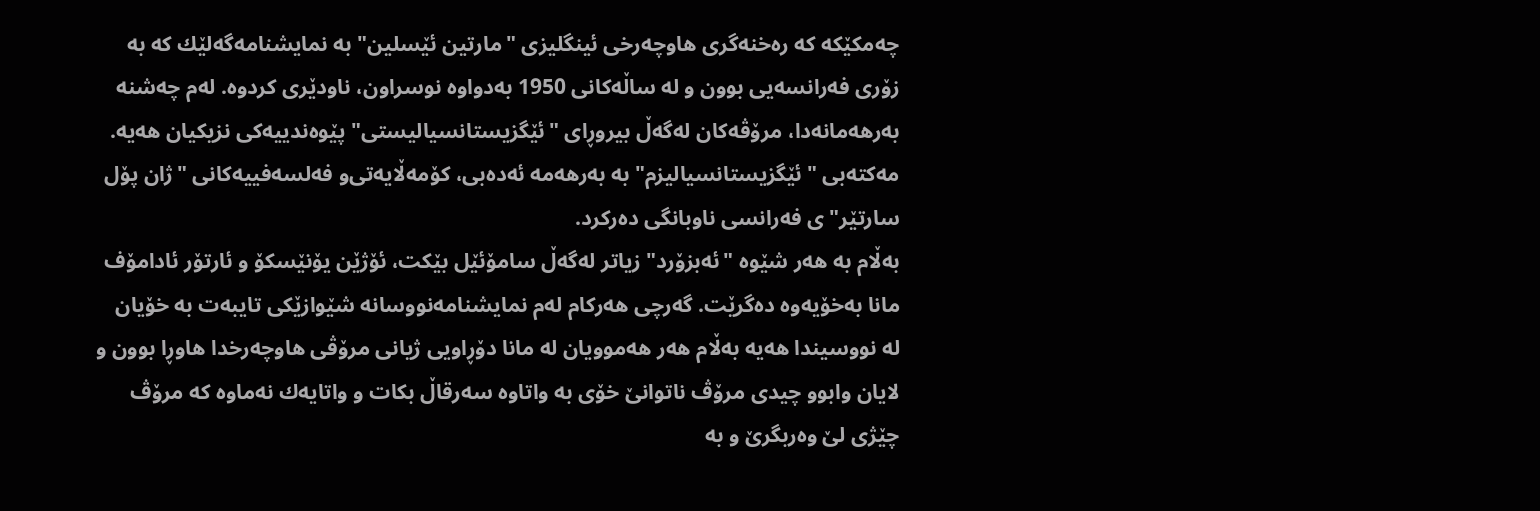چه‌مكێكه‌ كه‌ ره‌خنه‌گری‌ هاوچه‌رخی‌ ئینگلیزی‌ "مارتین ئێسلین" به‌ نمایشنامه‌گه‌لێك كه‌ به‌ زۆری‌ فه‌رانسه‌یی‌ بوون و له‌ ساڵه‌كانی‌ 1950 به‌دواوه‌ نوسراون، ناودێری‌ كردوه‌. له‌م چه‌شنه‌ به‌رهه‌مانه‌دا، مرۆڤه‌كان له‌گه‌ڵ‌ بیروڕای‌ "ئێگزیستانسیالیستی‌" پێوه‌ندییه‌كی‌ نزیكیان هه‌یه‌. مه‌كته‌بی‌ "ئێگزیستانسیالیزم" به‌ به‌رهه‌مه‌ ئه‌ده‌بی‌، كۆمه‌ڵایه‌تی‌و فه‌لسه‌فییه‌كانی‌ "ژان پۆل سارتێر"ی‌ فه‌رانسی‌ ناوبانگی‌ ده‌ركرد.
به‌ڵام به‌ هه‌ر شێوه‌ "ئه‌بزۆرد" زیاتر له‌گه‌ڵ‌ سامۆئێل بێكت، ئۆژێن یۆنێسكۆ و ئارتۆر ئادامۆف مانا به‌خۆیه‌وه‌ ده‌گرێت. گه‌رچی‌ هه‌ركام له‌م نمایشنامه‌نووسانه‌ شێوازێكی‌ تایبه‌ت به‌ خۆیان له‌ نووسیندا هه‌یه‌ به‌ڵام هه‌ر هه‌موویان له‌ مانا دۆڕاویی‌ ژیانی‌ مرۆڤی‌ هاوچه‌رخدا هاوڕا بوون و لایان وابوو چیدی‌ مرۆڤ ناتوانێ‌ خۆی‌ به‌ واتاوه‌ سه‌رقاڵ‌ بكات و واتایه‌ك نه‌ماوه‌ كه‌ مرۆڤ چێژی‌ لێ‌ وه‌ربگرێ‌ و به‌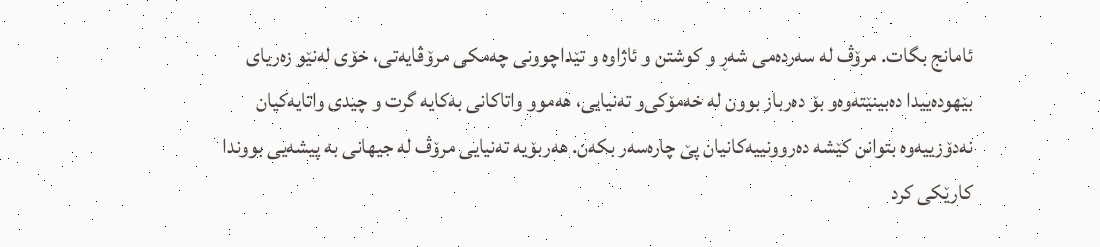ئامانج بگات. مرۆڤ له‌ سه‌رده‌می‌ شه‌ڕ و كوشتن و ئاژاوه‌ و تێداچوونی‌ چه‌مكی‌ مرۆڤایه‌تی‌، خۆی‌ له‌نێو زه‌ریای‌ بێهوده‌ییدا ده‌بینێته‌وه‌و بۆ ده‌رباز بوون له‌ خه‌مۆكی‌و ته‌نیایی‌، هه‌موو واتاكانی‌ به‌كایه‌ گرت و چیدی‌ واتایه‌كیان نه‌دۆزییه‌وه‌ بتوانن كێشه‌ ده‌روونییه‌كانیان پێ‌ چاره‌سه‌ر بكه‌ن. هه‌ربۆیه‌ ته‌نیایی‌ مرۆڤ له‌ جیهانی‌ به‌ پیشه‌یی‌ بووندا كارێكی‌ كرد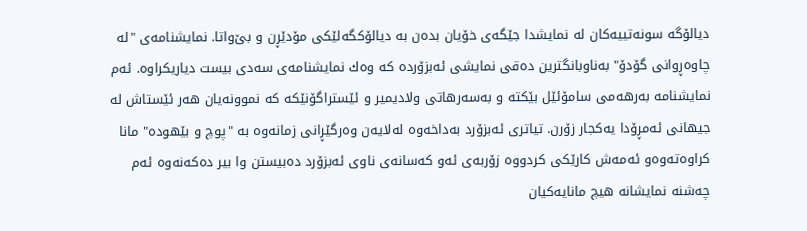دیالۆگه‌ سونه‌تییه‌كان له‌ نمایشدا جێگه‌ی‌ خۆیان بده‌ن به‌ دیالۆكگه‌لێكی‌ مۆدێڕن و بێ‌واتا. نمایشنامه‌ی‌ "له‌ چاوه‌ڕوانی‌ گۆدۆ" به‌ناوبانگترین ده‌قی‌ نمایشی‌ ئه‌بزۆرده‌ كه‌ وه‌ك نمایشنامه‌ی‌ سه‌دی‌ بیست دیاریكراوه‌. ئه‌م نمایشنامه‌ به‌رهه‌می‌ سامۆئێل بێكته‌ و به‌سه‌رهاتی‌ ولادیمیر و ئێستراگۆنێكه‌ كه‌ نموونه‌یان هه‌ر ئێستاش له‌ جیهانی‌ ئه‌مڕۆدا یه‌كجار زۆرن. تیاتری‌ ئه‌بزۆرد به‌داخه‌وه‌ له‌لایه‌ن وه‌رگێڕانی‌ زمانه‌وه‌ به‌ "پوچ و بێهوده‌" مانا كراوه‌ته‌وه‌و ئه‌مه‌ش كارێكی‌ كردووه‌ زۆربه‌ی‌ ئه‌و كه‌سانه‌ی‌ ناوی‌ ئه‌بزۆرد ده‌بیستن وا بیر ده‌كه‌نه‌وه‌ ئه‌م چه‌شنه‌ نمایشانه‌ هیچ مانایه‌كیان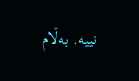نییه‌. به‌ڵام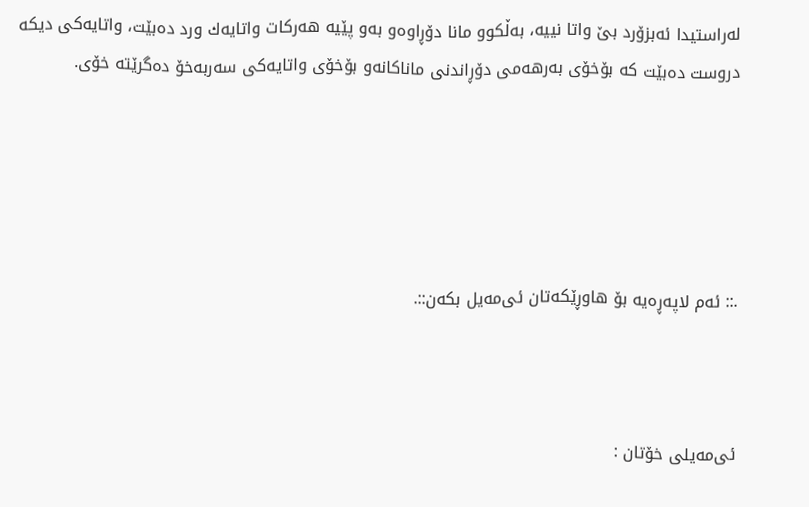له‌راستیدا ئه‌بزۆرد بێ‌ واتا نییه‌، به‌ڵكوو مانا دۆڕاوه‌و به‌و پێیه‌ هه‌ركات واتایه‌ك ورد ده‌بێت، واتایه‌كی‌ دیكه‌ دروست ده‌بێت كه‌ بۆخۆی‌ به‌رهه‌می‌ دۆڕاندنی‌ ماناكانه‌و بۆخۆی‌ واتایه‌كی‌ سه‌ربه‌خۆ ده‌گرێته‌ خۆی‌.





.:: ئه‌م لاپه‌ڕه‌یه بۆ هاوڕێکه‌تان ئی‌مه‌یل بکه‌ن::.



ئی‌مه‌یلی خۆتان :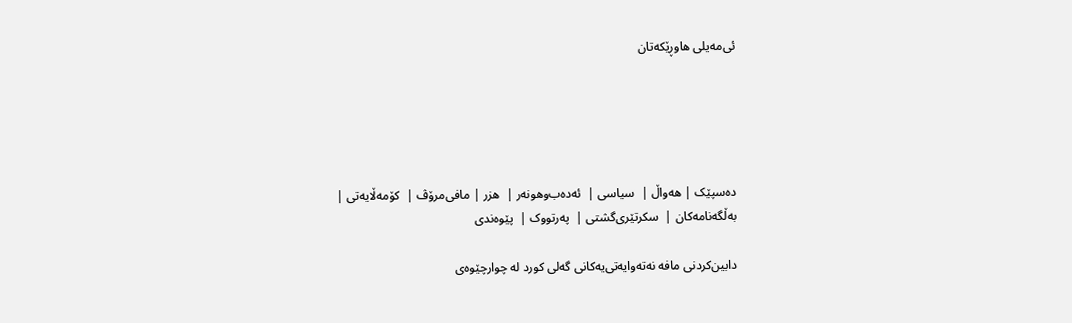ئی‌مه‌یلی هاوڕێکه‌تان





ده‌سپێک | هه‌واڵ |  سیاسی |  ئه‌ده‌ب‌وهونه‌ر |  هزر | مافی‌مرۆڤ |  کۆمه‌ڵایه‌تی |  به‌ڵگه‌نامه‌کان |  سکرتێری‌گشتی |  په‌رتووک |  پێوه‌ندی

دابین‌كردنی‌ مافه‌ نه‌ته‌وایه‌تی‌یه‌کانی گه‌لی‌ كورد له‌ چوارچێوه‌ی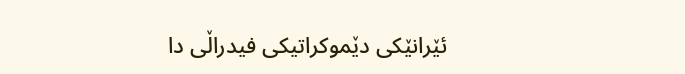ئێرانێکی دێموكراتیكی‌ فیدراڵی‌ دا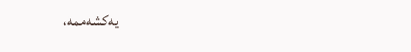یه‌کشه‌ممه،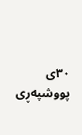۳۰‌ی پوو‌شپه‌ڕی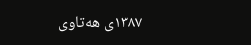۱۳۸۷ی هه‌تاوی